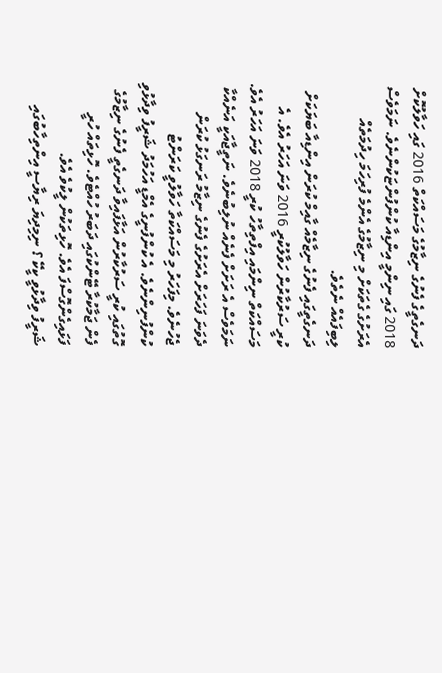ދަނގެތީގެ ފެނުގެ ނިޒާމުގެ މަސައްކަތް 2016 ގައި ހަވާލުކޮށް 2018 ގައި ނިންމީ އިންޑިއާ ކުންފުންޏަކުންނެވެ. ނަމަވެސް އެރަށުގެ ގެތަކަށް މި ނިޒާމުގެ އެންމެ ފުރިހަމަ ހިދުމަތެއް ލިބިފައެއް ނެތެވެ.
ދަނގެތީގައި ފެނުގެ ނިޒާމެއް ގާއިމް ކުރަން އިންޑިއާ ބަޔަކަށް ކުރީ ސަރުކާރުން ހަވާލުކުރީ 2016 ވަނަ އަހަރު އެވެ. އެ މަސައްކަތް ނިންމައި އިފްތިތާހު ކުރީ 2018 ވަނަ އަހަރު އެވެ. ނަމަވެސް އެ ރަށަށް ފެނެއް ނުލިބުނެވެ. ނަތީޖާއަކީ އަނެއްކާ ދެވަނަ ފަހަރަށް އެރަށުގެ ފެނުގެ ނިޒާމު ރަނގަޅު ކުރަން ޖެހުނެވެ. މިފަހަރު މި މަސައްކަތާ ހަވާލުވީ ކަރަންޓު ކުންފުނިންނެވެ. އެ ކުންފުނީގެ އެމްޑީ އަހުމަދު ޝަރީފު ވިދާޅުވި ގޮތުގައި ކުރީ ސަރުކާރުން އަޅާފައިވާ ދަނގެތީ ފެނުގެ ނިޒާމުގެ ފެން ޖަމާކުރާ ޓޭންކުގައި ދަބަރު ހުއްޓެވެ. ހޮޅިތައް ހުރީ ފަޅައިގެންގޮސްފަ އެވެ. ހޮޅިތަކުން ލީކުވެ އެވެ.
ޝަރީފު ވިދާޅުވީ ކީކޭ ؟ ނިމިދިޔަ ރިޔާސީ އިންތިހާބުގައި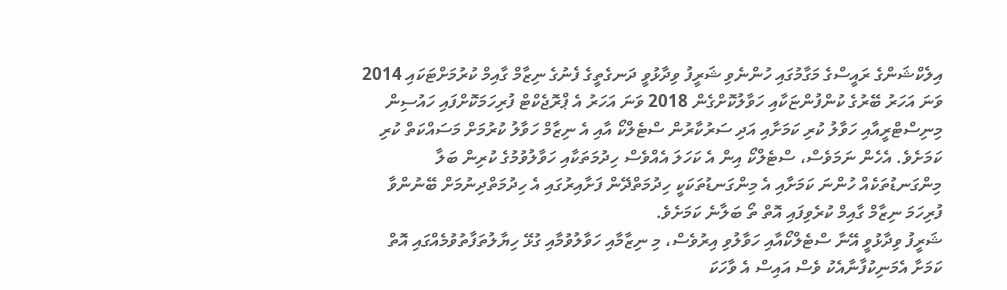އިލެކްޝަންގެ ރައީސްގެ މަގާމުގައި ހުންނެވި ޝަރީފު ވިދާޅުވީ ދަނގެތީގެ ފެނުގެ ނިޒާމް ގާއިމް ކުރުމަށްޓަކައި 2014 ވަނަ އަހަރު ބޭރުގެ ކުންފުންޏަކާއި ހަވާލުކޮށްގެން 2018 ވަނަ އަހަރު އެ ޕްރޮޖެކްޓް ފުރިހަމަކޮށްފައި ހައުސިން މިނިސްޓްރީއާއި ހަވާލު ކުރި ކަމަށާއި އަދި ސަރުކާރުން ސްޓެލްކޯ އާއި އެ ނިޒާމް ހަވާލު ކުރުމަށް މަސައްކަތް ކުރި ކަމަށެވެ. އެހެން ނަމަވެސް، ސްޓެލްކޯ އިން އެ ކަހަލަ އެއްވެސް ހިދުމަތަކާއި ހަވާލުވުމުގެ ކުރިން ބަލާ މިންގަނޑުތަކެއް ހުންނަ ކަމަށާއި އެ މިންގަނޑުތަކަކީ ހިދުމަތްދޭން ފަށާއިރުގައި އެ ހިދުމަތްދިނުމަށް ބޭނުންވާ ފުރިހަމަ ނިޒާމް ގާއިމް ކުރެވިފައި އޮތް ތޯ ބަލާނެ ކަމަށެވެ.
ޝަރީފު ވިދާޅުވީ އޭނާ ސްޓެލްކޯއާއި ހަވާލުވި އިރުވެސް، މި ނިޒާމާއި ހަވާލުވުމާއި ގުޅޭ ހިޔާލުތަފާތުވުމެއްގައި އޮތް ކަމަށާ އެމަނިކުފާނާއެކު ވެސް އައިސް އެ ވާހަކަ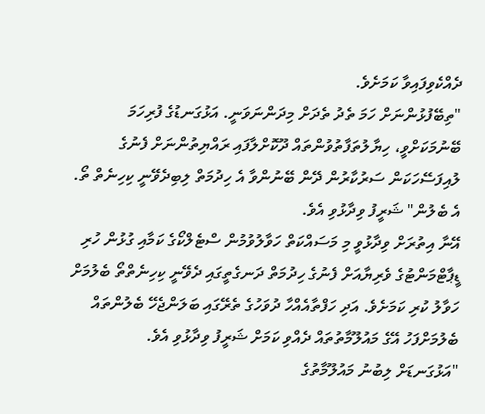ދެއްކެވިފައިވާ ކަމަށެވެ.
"ތިބޭފުޅުންނަށް ހަމަ ތެދު ތެދަށް މިދަންނަވަނީ. އަޅުގަނޑުގެ ފުރިހަމަ ބޭނުމަކަށްވީ، ހިޔާލުތަފާތުވުންތައް ދޫކޮށްލާފައި ރައްޔިތުންނަށް ފެނުގެ ލުއިފަސޭހަކަން ސަރުކާރުން ދޭން ބޭނުންވާ އެ ހިދުމަތް ލިބިދެވޭނީ ކިހިނެތް ތޯ. އެ ބެލުން" ޝަރީފު ވިދާޅުވި އެވެ.
އޭނާ އިތުރަށް ވިދާޅުވީ މި މަސައްކަތް ހަވާލުވުމުން ސްޓެލްކޯގެ ކަމާއި ގުޅުން ހުރި ޑީޕާޓްމަންޓުގެ ވެރިޔާއަށް ފެނުގެ ހިދުމަތް ދަނގެތީގައި ދެވޭނީ ކިހިނެތްތޯ ބެލުމަށް ހަވާލު ކުރި ކަމަށެވެ. އަދި ހަފްތާއެއްހާ ދުވަހުގެ ތެރޭގައި ބަލަންޖެހޭ ބެލުންތައް ބެލުމަށްފަހު އޭގެ މައުލޫމާތުތައް ދެއްވި ކަމަށް ޝަރީފު ވިދާޅުވި އެވެ.
"އަޅުގަނޑަށް ލިބުނު މައުލޫމާތުގެ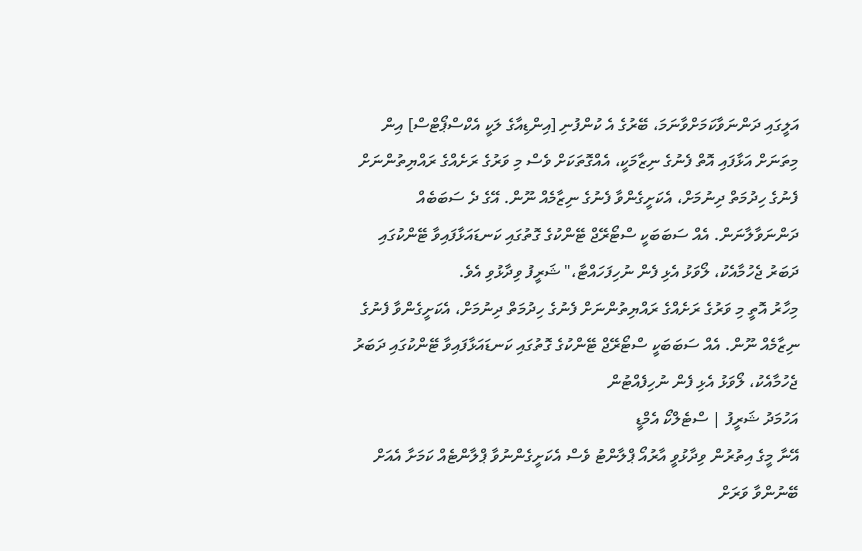އަލީގައި ދަންނަވާކަމަށްވާނަމަ، ބޭރުގެ އެ ކުންފުނި [އިންޑިއާގެ ލަކީ އެކްސްޕޯޓްސް] އިން މިތަނަށް އަޅާފައި އޮތް ފެނުގެ ނިޒާމަކީ، އެއްގޮތަކަށް ވެސް މި ވަރުގެ ރަށެއްގެ ރައްޔިތުންނަށް ފެނުގެ ހިދުމަތް ދިނުމަށް، އެކަށީގެންވާ ފެނުގެ ނިޒާމެއް ނޫން. އޭގެ ދެ ސަބަބެއް ދަންނަވާލާނަން. އެއް ސަބަބަކީ ސްޓޯރޭޖް ޓޭންކުގެ ގޮތުގައި ކަނޑައަޅާފައިވާ ޓޭންކުގައި ދަބަރު ޖެހުމާއެކު، ލޯވަޅު އެޅި ފެން ނުހިފަހައްޓާ،" ޝަރީފު ވިދާޅުވި އެވެ.
މިހާރު އޮތީ މި ވަރުގެ ރަށެއްގެ ރައްޔިތުންނަށް ފެނުގެ ހިދުމަތް ދިނުމަށް، އެކަށީގެންވާ ފެނުގެ ނިޒާމެއް ނޫން. އެއް ސަބަބަކީ ސްޓޯރޭޖް ޓޭންކުގެ ގޮތުގައި ކަނޑައަޅާފައިވާ ޓޭންކުގައި ދަބަރު ޖެހުމާއެކު، ލޯވަޅު އެޅި ފެން ނުހިފެއްޓުން
އަހުމަދު ޝަރީފު | ސްޓެލްކޯ އެމްޑީ
އޭނާ މީގެ އިތުރުން ވިދާޅުވީ އާރުއޯ ޕްލާންޓު ވެސް އެކަށީގެންނުވާ ޕްލާންޓެއް ކަމަށާ އެއަށް ބޭނުންވާ ވަރަށް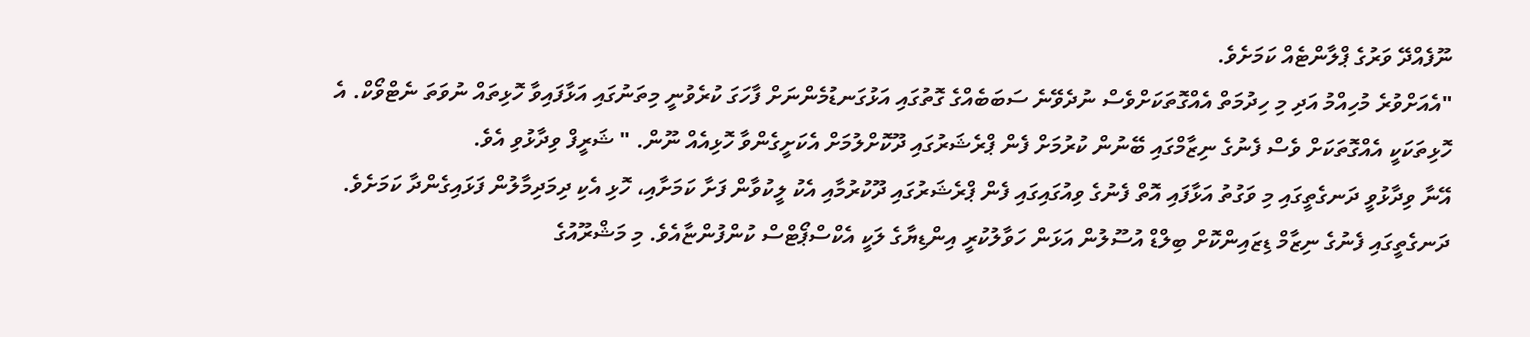ނޫފެއްދޭ ވަރުގެ ޕްލާންޓެއް ކަމަށެވެ.
"އެއަށްވުރެ މުހިއްމު އަދި މި ހިދުމަތް އެއްގޮތަކަށްވެސް ނުދެވޭނެ ސަބަބެއްގެ ގޮތުގައި އަޅުގަނޑުމެންނަށް ފާހަގަ ކުރެވުނީ މިތަނުގައި އަޅާފައިވާ ހޮޅިތައް ނުވަތަ ނެޓްވޯކް. އެ ހޮޅިތަކަކީ އެއްގޮތަކަށް ވެސް ފެނުގެ ނިޒާމްގައި ބޭނުން ކުރުމަށް ފެން ޕްރެޝަރުގައި ދޫކޮށްލުމަށް އެކަށީގެންވާ ހޮޅިއެއް ނޫން. " ޝަރީފް ވިދާޅުވި އެވެ.
އޭނާ ވިދާޅުވީ ދަނގެތީގައި މި ވަގުތު އަޅާފައި އޮތް ފެނުގެ ވިއުގައިގައި ފެން ޕްރެޝަރުގައި ދޫކުރުމާއި އެކު ލީކުވާން ފަށާ ކަމަށާއި، ހޮޅި އެކި ދިމަދިމާލުން ފަޅައިގެންދާ ކަމަށެވެ.
ދަނގެތީގައި ފެނުގެ ނިޒާމް ޑިޒައިންކޮށް ބިލްޑް އުސޫލުން އަޅަން ހަވާލުކުރީ އިންޑިޔާގެ ލަކީ އެކްސްޕޯޓްސް ކުންފުންޏާއެވެ. މި މަޝްރޫއުގެ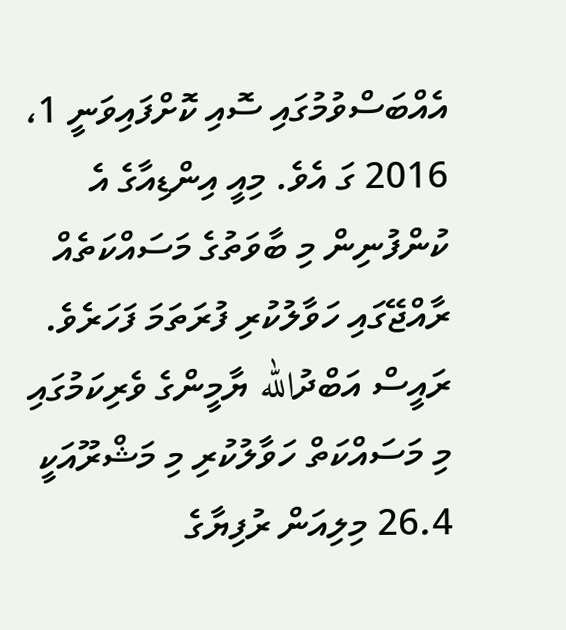އެއްބަސްވުމުގައި ސޮއި ކޮށްފައިވަނީ 1، 2016 ގަ އެވެ. މިއީ އިންޑިއާގެ އެ ކުންފުނިން މި ބާވަތުގެ މަސައްކަތެއް ރާއްޖޭގައި ހަވާލުކުރި ފުރަތަމަ ފަހަރެވެ. ރައީސް އަބްދުالله ޔާމީންގެ ވެރިކަމުގައި މި މަސައްކަތް ހަވާލުކުރި މި މަޝްރޫއަކީ 26.4 މިލިއަން ރުފިޔާގެ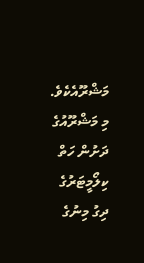މަޝްރޫއެކެވެ. މި މަޝްރޫއުގެ ދަށުން ހަތް ކިލޯމީޓަރުގެ ދިގު މިނުގެ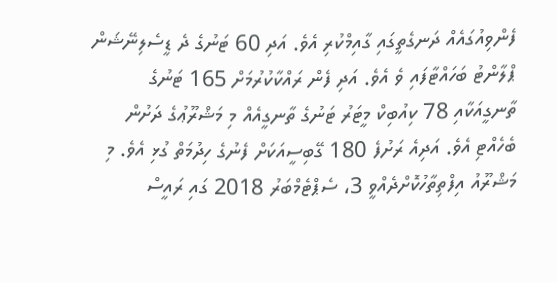ފެންވިއުގައެއް ދަނގެތީގައި ގާއިމްކުރި އެވެ. އަދި 60 ޓަނުގެ ދެ ޑީސެލިނޭޝަން ޕްލާންޓު ބަހައްޓާފައި ވެ އެވެ. އަދި ފެން ރައްކާކުރުމަށް 165 ޓަނުގެ ތާނގީއަކާއި 78 ކިއުބިކް މީޓަރު ޓަނުގެ ތާނގީއެއް މި މަޝްރޫޢުގެ ދަށުން ބެހެއްޓި އެވެ. އަދިއެ ރަށުފެ 180 ގޭބިސީއަކަށް ފެނުގެ ހިދުމަތް ގުޅި އެވެ. މި މަޝްރޫއު އިފްތިތާހުކޮށްދެއްވީ 3، ސެޕްޓެމްބަރު 2018 ގައި ރައީސް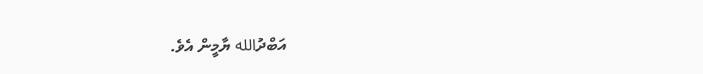އަބްދުالله ޔާމީން އެވެ.